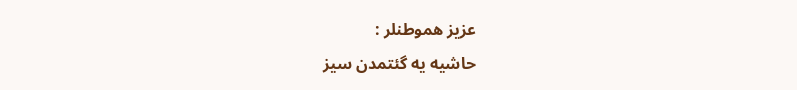عزیز هموطنلر :
حاشیه یه گئتمدن سیز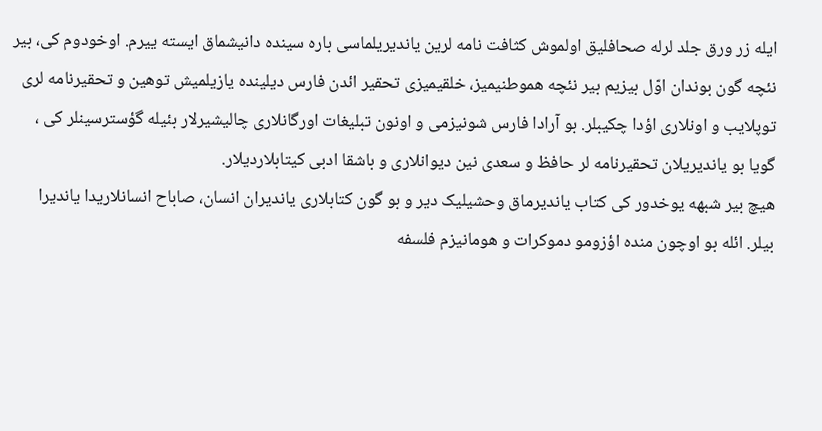ایله زر ورق جلد لرله صحافلیق اولموش کثافت نامه لرین یاندیریلماسی باره سینده دانیشماق ایسته ییرم. اوخودوم کی، بیر نئچه گون بوندان اوّل بیزیم بیر نئچه هموطنیمیز، خلقیمیزی تحقیر ائدن فارس دیلینده یازیلمیش توهین و تحقیرنامه لری توپلایب و اونلاری اؤدا چکیبلر. بو آرادا فارس شونیزمی و اونون تبلیغات اورگانلاری چالیشیرلار بئیله گؤسترسینلر کی ، گویا بو یاندیریلان تحقیرنامه لر حافظ و سعدی نین دیوانلاری و باشقا ادبی کیتابلاردیلار.
هیچ بیر شبهه یوخدور کی کتاب یاندیرماق وحشیلیک دیر و بو گون کتابلاری یاندیران انسان، صاباح انسانلاریدا یاندیرا بیلر. ائله بو اوچون منده اؤزومو دموکرات و هومانیزم فلسفه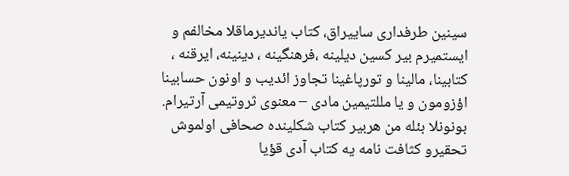سینین طرفداری ساییراق، کتاب یاندیرماقلا مخالفم و ایستمیرم بیر کسین دیلینه ،فرهنگینه ، دینینه، ایرقنه ، کتابینا، مالینا و تورپاغینا تجاوز ائدیب و اونون حسابینا اؤزومون و یا مللتیمین مادی – معنوی ثروتیمی آرتیرام. بونونلا بئله من هربیر کتاب شکلینده صحافی اولموش تحقیرو کثافت نامه یه کتاب آدی قؤیا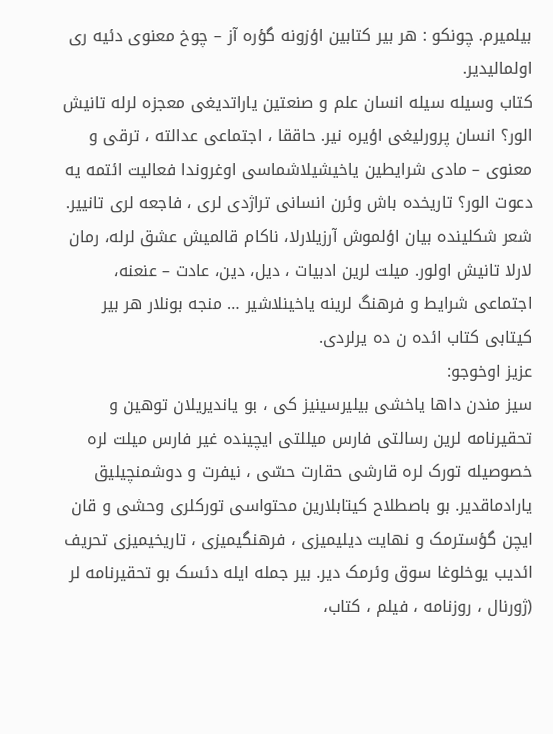بیلمیرم. چونکو : هر بیر کتابین اؤزونه گؤره آز – چوخ معنوی دئیه ری اولمالیدیر.
کتاب وسیله سیله انسان علم و صنعتین یاراتدیغی معجزه لرله تانیش الور؟ انسان پرورلیغی اؤیره نیر. حاققا ، اجتماعی عدالته ، ترقی و معنوی – مادی شرایطین یاخیشیلاشماسی اوغروندا فعالیت ائتمه یه دعوت الور؟ تاریخده باش وئرن انسانی تراژدی لری ، فاجعه لری تانییر. شعر شکلینده بیان اؤلموش آرزیلارلا، ناکام قالمیش عشق لرله، رمان لارلا تانیش اولور. میلت لرین ادبیات ، دیل، دین، عادت – عنعنه، اجتماعی شرایط و فرهنگ لرینه یاخینلاشیر … منجه بونلار هر بیر کیتابی کتاب ائده ن ده یرلردی.
عزیز اوخوجو:
سیز مندن داها یاخشی بیلیرسینیز کی ، بو یاندیریلان توهین و تحقیرنامه لرین رسالتی فارس میللتی ایچینده غیر فارس میلت لره خصوصیله تورک لره قارشی حقارت حسّی ، نیفرت و دوشمنچیلیق یارادماقدیر. بو باصطلاح کیتابلارین محتواسی تورکلری وحشی و قان ایچن گؤسترمک و نهایت دیلیمیزی ، فرهنگیمیزی ، تاریخیمیزی تحریف ائدیب یوخلوغا سوق وئرمک دیر. بیر جمله ایله دئسک بو تحقیرنامه لر (ژورنال ، روزنامه ، فیلم ، کتاب،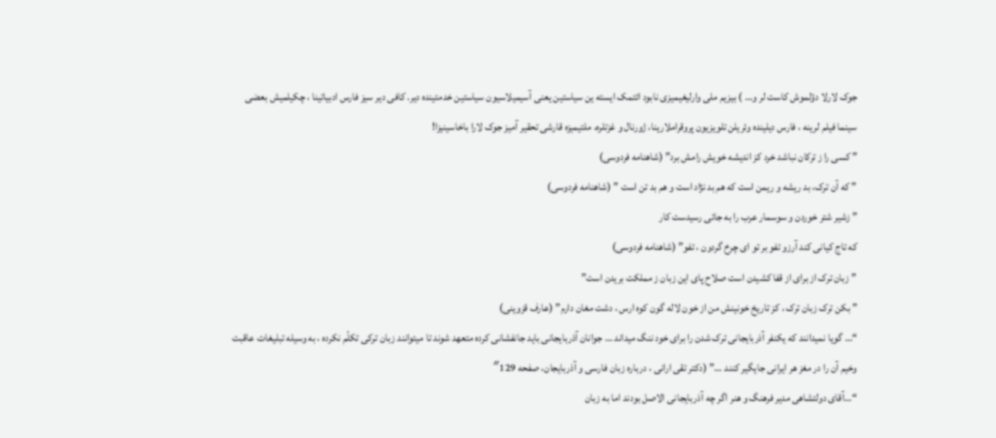جوک لارلا دؤلموش کاست لر و… ) بیزیم ملی وارلیغیمیزی نابود ائتمک ایسته ین سیاستین یعنی آسیمیلاسیون سیاستین خدمتینده دیر. کافی دیر سیز فارس ادبیاتینا ، چکیلمیش بعضی سینما فیلم لرینه ، فارس دیلینده وئریلن تلویزیون پروقراملارینا، ژورنال و غزتلره، ملتیمیزه قارشی تحقیر آمیز جوک لارا باخاسینیزا!
” کسی را ز ترکان نباشد خرد کز اندیشه خویش رامش برد” (شاهنامه فردوسی)
” که آن ترک، بد ریشه و ریمن است که هم بد نژاد است و هم بد تن است ” (شاهنامه فردوسی)
” زشیر شتر خوردن و سوسمار عرب را به جائی رسیدست کار
که تاج کیانی کند آرزو تفو بر تو ای چرخ گردون ، تفو” (شاهنامه فردوسی)
” زبان ترک از برای از قفا کشیدن است صلاح پای این زبان ز مملکت بریدن است”
” بکن ترک زبان ترک ، کز تاریخ خونینش من از خون لاله گون کوه ارس ، دشت مغان دارم” (عارف قزوینی)
“… گویا نمیدانند که یکنفر آذربایجانی ترک شدن را برای خود ننگ میداند … جوانان آذربایجانی باید جانفشانی کرده متعهد شوند تا میتوانند زبان ترکی تکلّم نکرده ، به وسیله تبلیغات عاقبت وخیم آن را در مغز هر ایرانی جایگیر کنند …” (دکتر تقی ارانی ، درباره زبان فارسی و آذربایجان، صفحه 129″
“…آقای دولتشاهی مدیر فرهنگ و هنر اگر چه آذربایجانی الاصل بودند اما به زبان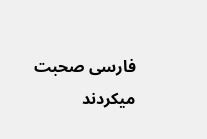فارسی صحبت میکردند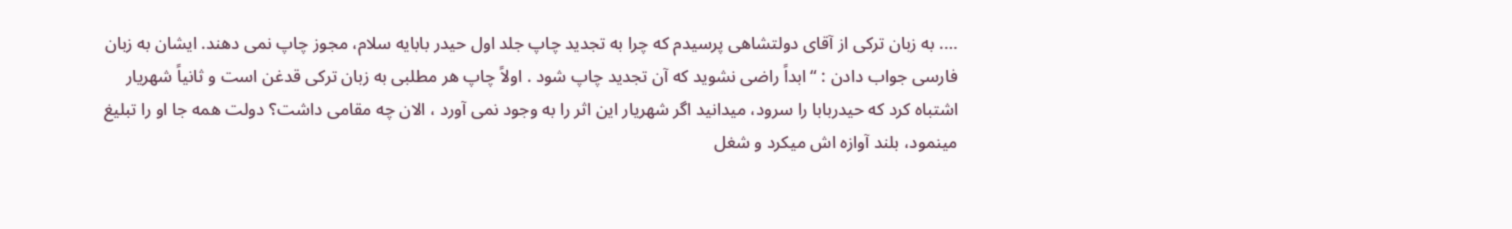…. به زبان ترکی از آقای دولتشاهی پرسیدم که چرا به تجدید چاپ جلد اول حیدر بابایه سلام، مجوز چاپ نمی دهند. ایشان به زبان فارسی جواب دادن : “ابداً راضی نشوید که آن تجدید چاپ شود . اولاً چاپ هر مطلبی به زبان ترکی قدغن است و ثانیاً شهریار اشتباه کرد که حیدربابا را سرود، میدانید اگر شهریار این اثر را به وجود نمی آورد ، الان چه مقامی داشت؟ دولت همه جا او را تبلیغ مینمود، بلند آوازه اش میکرد و شغل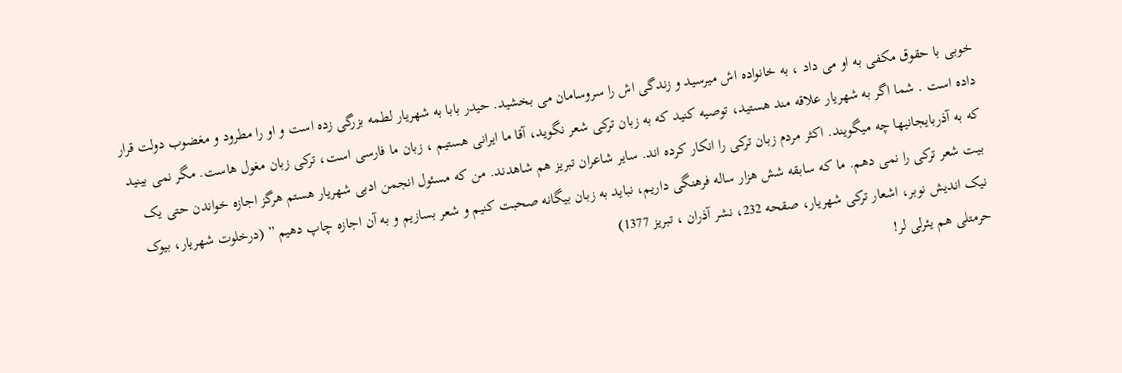خوبی با حقوق مکفی به او می داد ، به خانواده اش میرسید و زندگی اش را سروسامان می بخشید. حیدر بابا به شهریار لطمه بزرگی زده است و او را مطرود و مغضوب دولت قرار داده است . شما اگر به شهریار علاقه مند هستید، توصیه کنید که به زبان ترکی شعر نگوید، آقا ما ایرانی هستیم ، زبان ما فارسی است، ترکی زبان مغول هاست. مگر نمی بینید که به آذربایجانیها چه میگویند. اکثر مردم زبان ترکی را انکار کرده اند. سایر شاعران تبریز هم شاهدند. من که مسئول انجمن ادبی شهریار هستم هرگز اجازه خواندن حتی یک بیت شعر ترکی را نمی دهم. ما که سابقه شش هزار ساله فرهنگی داریم، نباید به زبان بیگانه صحبت کنیم و شعر بسازیم و به آن اجازه چاپ دهیم ” (درخلوت شهریار، بیوک نیک اندیش نوبر، اشعار ترکی شهریار، صقحه 232، نشر آذران ، تبریز 1377)
حرمتلی هم یئرلی لر!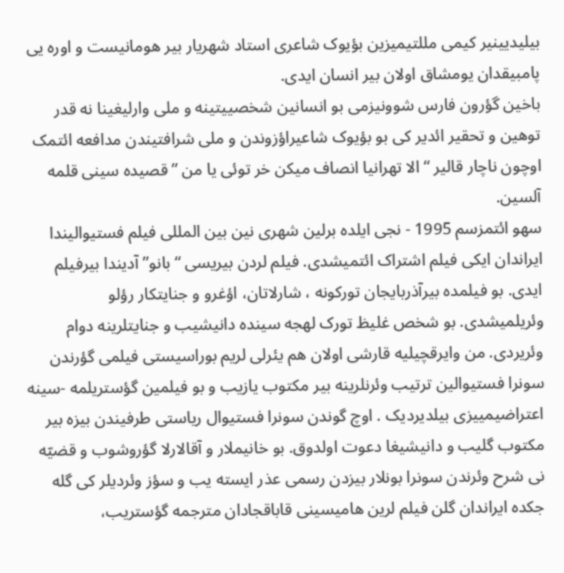بیلیدیینیر کیمی مللتیمیزین بؤیوک شاعری استاد شهریار بیر هومانیست و اوره یی پامبیقدان یومشاق اولان بیر انسان ایدی.
باخین گؤرون فارس شوونیزمی بو انسانین شخصییتینه و ملی وارلیغینا نه قدر توهین و تحقیر ائدیر کی بو بؤیوک شاعیراؤزوندن و ملی شرافتیندن مدافعه ائتمک اوچون ناچار قالیر “الا تهرانیا انصاف میکن خر توئی یا من ” قصیده سینی قلمه آلسین.
سهو ائتمزسم 1995 - نجی ایلده برلین شهری نین بین المللی فیلم فستیوالیندا ایراندان ایکی فیلم اشتراک ائتمیشدی. فیلم لردن بیریسی “بانو” آدیندا بیرفیلم ایدی. بو فیلمده بیرآذربایجان تورکونه ، شارلاتان، اؤغرو و جنایتکار رؤلو وئریلمیشدی. بو شخص غلیظ تورک لهجه سینده دانیشیب و جنایتلرینه دوام وئریردی. من وایرقچیلیه قارشی اولان هم یئرلی لریم بوراسیستی فیلمی گؤرندن سونرا فستیوالین ترتیب وئرنلرینه بیر مکتوب یازیب و بو فیلمین گؤستریلمه -سینه اعتراضیمییزی بیلدیردیک . اوچ گوندن سونرا فستیوال ریاستی طرفیندن بیزه بیر مکتوب گلیب و دانیشیغا دعوت اولدوق. بو خانیملار و آقالارلا گؤروشوب و قضیّه نی شرح وئرندن سونرا بونلار بیزدن رسمی عذر ایسته یب و سؤز وئردیلر کی گله جکده ایراندان گلن فیلم لرین هامیسینی قاباقجادان مترجمه گؤستریب،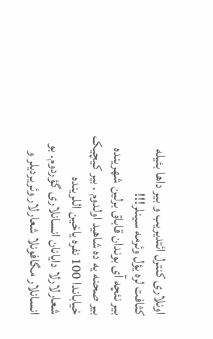اونلاری کنترل ائتدیریب و بیر داها بئیله کثافت لره یؤل وئرمه سینلر!!!
بیر نئچه آی بوندان قاباق برلین شهرینده بیر صحنه یه ده شاهید اولدوم . بیر کیچیک خیاباندا 100 نفره یاخین اللرینده شعارلارلا دایانان انسانلاری گؤردوم. بو انسانلار مگافونلا شعارلار وئریردیلر و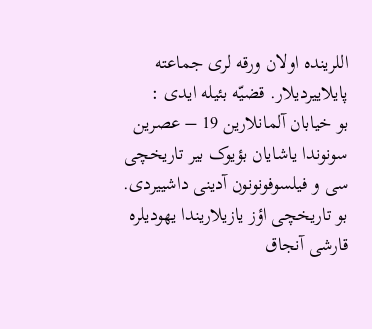اللرینده اولان ورقه لری جماعته پایلاییردیلار. قضیّه بئیله ایدی :
بو خیابان آلمانلارین 19 – عصرین سونوندا یاشایان بؤیوک بیر تاریخچی سی و فیلسوفونونون آدینی داشییردی. بو تاریخچی اؤز یازیلاریندا یهودیلره قارشی آنجاق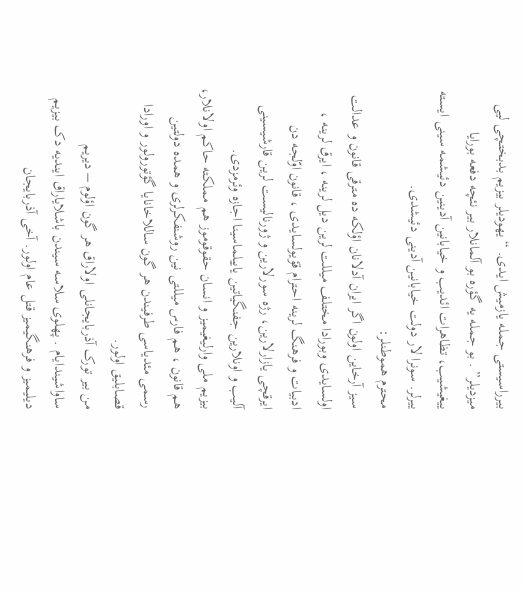بیرراسیستی جمله یازمیش ایدی. “یهودیلر بیزیم بدبختچی لیی میزدیلر” . بو جمله یه گؤره بو آلمانلار بیر نئچه دفعه بورایا ییغیشیب، تظاهرات ائدیب و خیابانین آدینین دئیشمه سینی ایسته ییرلر. سونرا لار دولت خیابانین آدینی دئیشدی.
محترم هموطنلر:
سیز آرخاین اولون اگر ایران آدلانان اؤلکه ده مترقی قانون و عدالت اولسایدی وبورادا مختلف میللت لرین دیل لرینه ، ایرق لرینه ، ادبیات و فرهنگ لرینه احترام قؤیولسایدی ، قانون اوّلجه دن ایرقچی یازارلارین، رژه سورلارین و ژورنالیست لرین قارشیسینی آلیب و اونلارین جفنگیاتین یاییلماسینا اجازه وئرمزدی.
بیزیم ملی وارلیغیمیز و انسان حقوقوموز هم مملکته حاکم اولانلار، هم قانون ، هم فارس میللتی نین روشنفکرلری و همده دولتین رسمی مئدیاسی طرفیندن هر گون ساللاخانایا گؤتورولور و اورادا قصابلیق اولور.
من بیر تورک آذربایجانلی اولاراق هر گون اؤلوم – دیریم ساواشیندایام . پهلوی سلاسه سیندن باشلایاراق ایندیه دک بیزیم دیلیمیز و فرهنگیمیز قتل عام اولور. آخی آذربایجان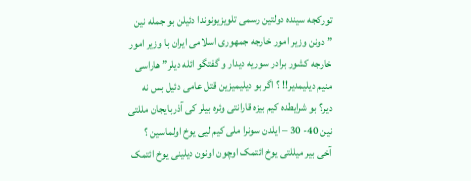تورکجه سینده دولتین رسمی تلویزیونوندا دئیلن بو جمله نین ” دونن وزیر امور خارجه جمهوری اسلامی ایران با وزیر امور خارجه کشور برادر سوریه دیدار و گفتگو ائله دیلر” هاراسی منیم دیلیمدیر!! ؟ اگر بو دیلیمیزین قتل عامی دئیل بس نه دیر؟ بو شرایطده کیم بیزه قارانتی وئره بیلر کی آذربایجان مللتی نین 40- 30 – ایلدن سونرا ملی کیم لیی یوخ اولماسین ؟ آخی بیر میللتی یوخ ائتمک اوچون اونون دیلینی یوخ ائتمک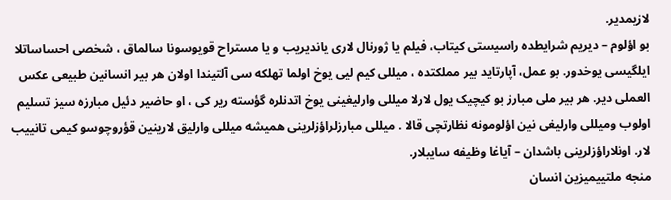لازیمدیر.
بو اؤلوم – دیریم شرایطده راسیستی کیتاب، فیلم یا ژورنال لاری یاندیریب و یا مستراح قویوسونا سالماق ، شخصی احساساتلا ایلگیسی یوخدور. بو عمل، آپارتاید بیر مملکتده ، میللی کیم لیی یوخ اولما تهلکه سی آلتیندا اولان هر بیر انسانین طبیعی عکس العملی دیر. هر بیر ملی مبارز بو کیچیک یول لارلا میللی وارلیغینی یوخ اتدنلره گؤسته ریر کی ، او حاضیر دئیل مبارزه سیز تسلیم اولوب ومیللی وارلیغی نین اؤلومونه نظارتچی قالا . میللی مبارزلراؤزلرینی همیشه میللی وارلیق لارینین قؤروچوسو کیمی تانییب لار. اونلاراؤزلرینی باشدان – آیاغا وظیفه سایبلار.
منجه ملتییمیزین انسان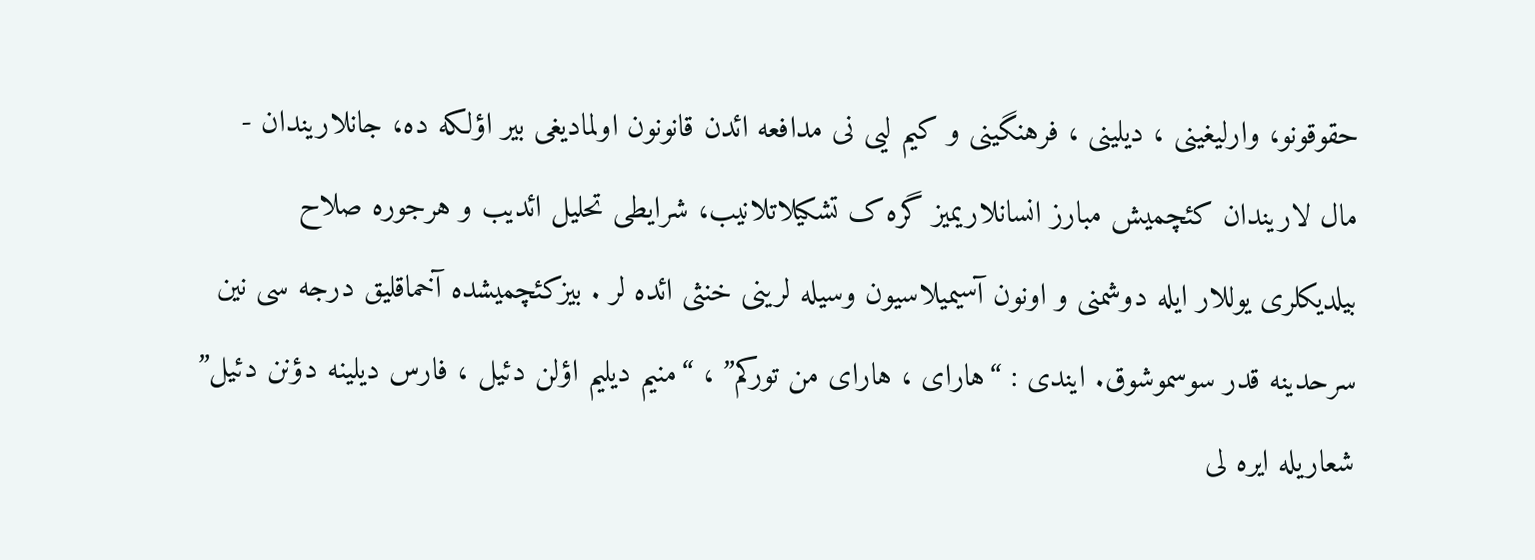حقوقونو، وارلیغینی ، دیلینی ، فرهنگینی و کیم لیی نی مدافعه ائدن قانونون اولمادیغی بیر اؤلکه ده، جانلاریندان - مال لاریندان کئچمیش مبارز انسانلاریمیز گره ک تشکیلاتلانیب، شرایطی تحلیل ائدیب و هرجوره صلاح بیلدیکلری یوللار ایله دوشمنی و اونون آسیمیلاسیون وسیله لرینی خنثی ائده لر . بیزکئچمیشده آخماقلیق درجه سی نین سرحدینه قدر سوسموشوق. ایندی : “هارای ، هارای من تورکم” ، “منیم دیلیم اؤلن دئیل ، فارس دیلینه دؤنن دئیل” شعاریله ایره لی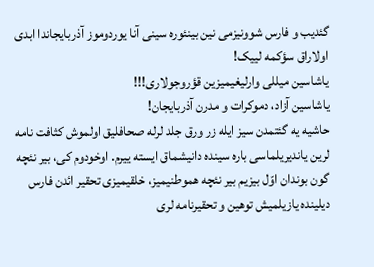گئدیب و فارس شوونیزمی نین بینئوره سینی آنا یوردوموز آذربایجاندا ابدی اولاراق سؤکمه لییک!
یاشاسین میللی وارلیغیمیزین قؤروجولاری!!!
یاشاسین آزاد، دموکرات و مدرن آذربایجان!
حاشیه یه گئتمدن سیز ایله زر ورق جلد لرله صحافلیق اولموش کثافت نامه لرین یاندیریلماسی باره سینده دانیشماق ایسته ییرم. اوخودوم کی، بیر نئچه گون بوندان اوّل بیزیم بیر نئچه هموطنیمیز، خلقیمیزی تحقیر ائدن فارس دیلینده یازیلمیش توهین و تحقیرنامه لری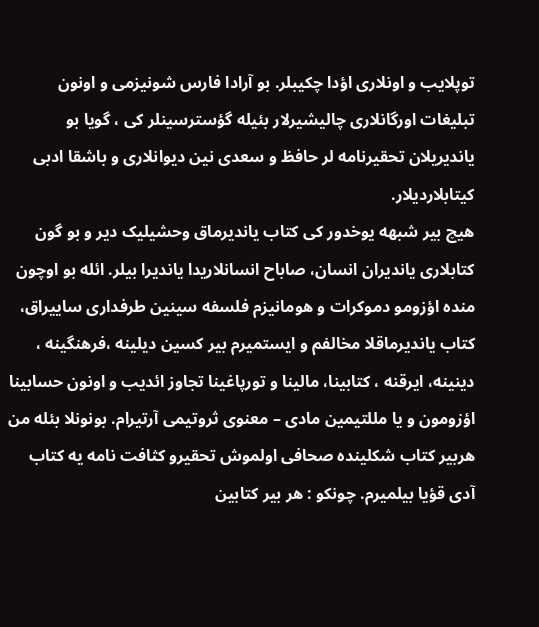توپلایب و اونلاری اؤدا چکیبلر. بو آرادا فارس شونیزمی و اونون تبلیغات اورگانلاری چالیشیرلار بئیله گؤسترسینلر کی ، گویا بو یاندیریلان تحقیرنامه لر حافظ و سعدی نین دیوانلاری و باشقا ادبی کیتابلاردیلار.
هیچ بیر شبهه یوخدور کی کتاب یاندیرماق وحشیلیک دیر و بو گون کتابلاری یاندیران انسان، صاباح انسانلاریدا یاندیرا بیلر. ائله بو اوچون منده اؤزومو دموکرات و هومانیزم فلسفه سینین طرفداری ساییراق، کتاب یاندیرماقلا مخالفم و ایستمیرم بیر کسین دیلینه ،فرهنگینه ، دینینه، ایرقنه ، کتابینا، مالینا و تورپاغینا تجاوز ائدیب و اونون حسابینا اؤزومون و یا مللتیمین مادی – معنوی ثروتیمی آرتیرام. بونونلا بئله من هربیر کتاب شکلینده صحافی اولموش تحقیرو کثافت نامه یه کتاب آدی قؤیا بیلمیرم. چونکو : هر بیر کتابین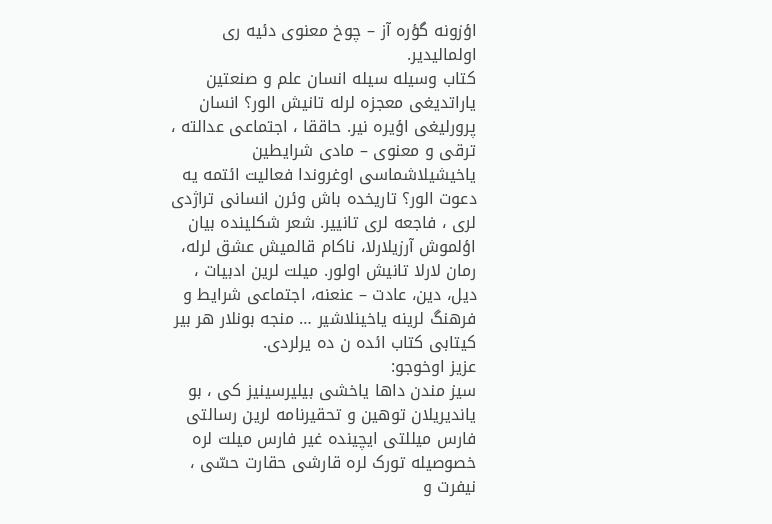اؤزونه گؤره آز – چوخ معنوی دئیه ری اولمالیدیر.
کتاب وسیله سیله انسان علم و صنعتین یاراتدیغی معجزه لرله تانیش الور؟ انسان پرورلیغی اؤیره نیر. حاققا ، اجتماعی عدالته ، ترقی و معنوی – مادی شرایطین یاخیشیلاشماسی اوغروندا فعالیت ائتمه یه دعوت الور؟ تاریخده باش وئرن انسانی تراژدی لری ، فاجعه لری تانییر. شعر شکلینده بیان اؤلموش آرزیلارلا، ناکام قالمیش عشق لرله، رمان لارلا تانیش اولور. میلت لرین ادبیات ، دیل، دین، عادت – عنعنه، اجتماعی شرایط و فرهنگ لرینه یاخینلاشیر … منجه بونلار هر بیر کیتابی کتاب ائده ن ده یرلردی.
عزیز اوخوجو:
سیز مندن داها یاخشی بیلیرسینیز کی ، بو یاندیریلان توهین و تحقیرنامه لرین رسالتی فارس میللتی ایچینده غیر فارس میلت لره خصوصیله تورک لره قارشی حقارت حسّی ، نیفرت و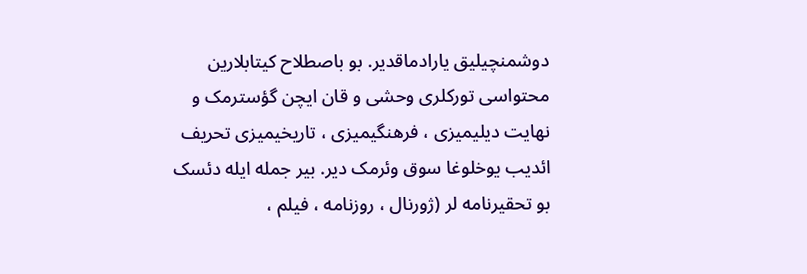دوشمنچیلیق یارادماقدیر. بو باصطلاح کیتابلارین محتواسی تورکلری وحشی و قان ایچن گؤسترمک و نهایت دیلیمیزی ، فرهنگیمیزی ، تاریخیمیزی تحریف ائدیب یوخلوغا سوق وئرمک دیر. بیر جمله ایله دئسک بو تحقیرنامه لر (ژورنال ، روزنامه ، فیلم ،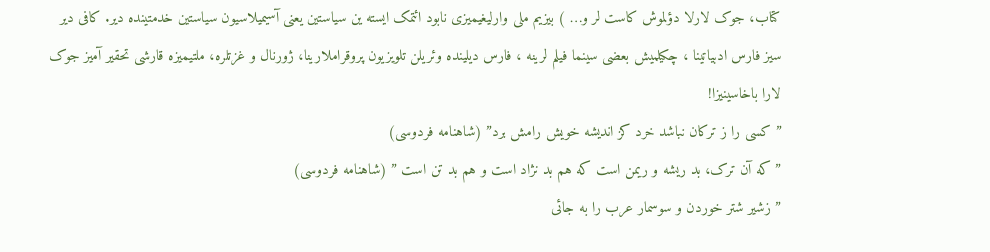کتاب، جوک لارلا دؤلموش کاست لر و… ) بیزیم ملی وارلیغیمیزی نابود ائتمک ایسته ین سیاستین یعنی آسیمیلاسیون سیاستین خدمتینده دیر. کافی دیر سیز فارس ادبیاتینا ، چکیلمیش بعضی سینما فیلم لرینه ، فارس دیلینده وئریلن تلویزیون پروقراملارینا، ژورنال و غزتلره، ملتیمیزه قارشی تحقیر آمیز جوک لارا باخاسینیزا!
” کسی را ز ترکان نباشد خرد کز اندیشه خویش رامش برد” (شاهنامه فردوسی)
” که آن ترک، بد ریشه و ریمن است که هم بد نژاد است و هم بد تن است ” (شاهنامه فردوسی)
” زشیر شتر خوردن و سوسمار عرب را به جائی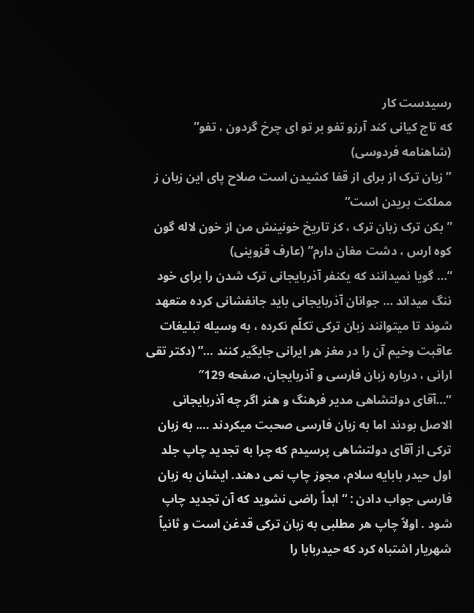رسیدست کار
که تاج کیانی کند آرزو تفو بر تو ای چرخ گردون ، تفو” (شاهنامه فردوسی)
” زبان ترک از برای از قفا کشیدن است صلاح پای این زبان ز مملکت بریدن است”
” بکن ترک زبان ترک ، کز تاریخ خونینش من از خون لاله گون کوه ارس ، دشت مغان دارم” (عارف قزوینی)
“… گویا نمیدانند که یکنفر آذربایجانی ترک شدن را برای خود ننگ میداند … جوانان آذربایجانی باید جانفشانی کرده متعهد شوند تا میتوانند زبان ترکی تکلّم نکرده ، به وسیله تبلیغات عاقبت وخیم آن را در مغز هر ایرانی جایگیر کنند …” (دکتر تقی ارانی ، درباره زبان فارسی و آذربایجان، صفحه 129″
“…آقای دولتشاهی مدیر فرهنگ و هنر اگر چه آذربایجانی الاصل بودند اما به زبان فارسی صحبت میکردند …. به زبان ترکی از آقای دولتشاهی پرسیدم که چرا به تجدید چاپ جلد اول حیدر بابایه سلام، مجوز چاپ نمی دهند. ایشان به زبان فارسی جواب دادن : “ابداً راضی نشوید که آن تجدید چاپ شود . اولاً چاپ هر مطلبی به زبان ترکی قدغن است و ثانیاً شهریار اشتباه کرد که حیدربابا را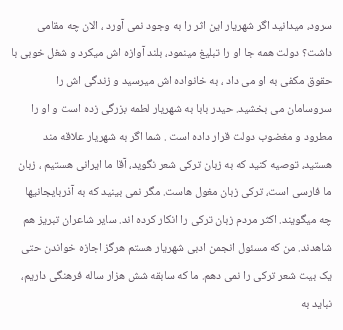سرود، میدانید اگر شهریار این اثر را به وجود نمی آورد ، الان چه مقامی داشت؟ دولت همه جا او را تبلیغ مینمود، بلند آوازه اش میکرد و شغل خوبی با حقوق مکفی به او می داد ، به خانواده اش میرسید و زندگی اش را سروسامان می بخشید. حیدر بابا به شهریار لطمه بزرگی زده است و او را مطرود و مغضوب دولت قرار داده است . شما اگر به شهریار علاقه مند هستید، توصیه کنید که به زبان ترکی شعر نگوید، آقا ما ایرانی هستیم ، زبان ما فارسی است، ترکی زبان مغول هاست. مگر نمی بینید که به آذربایجانیها چه میگویند. اکثر مردم زبان ترکی را انکار کرده اند. سایر شاعران تبریز هم شاهدند. من که مسئول انجمن ادبی شهریار هستم هرگز اجازه خواندن حتی یک بیت شعر ترکی را نمی دهم. ما که سابقه شش هزار ساله فرهنگی داریم، نباید به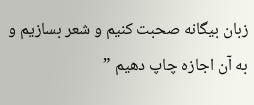زبان بیگانه صحبت کنیم و شعر بسازیم و به آن اجازه چاپ دهیم ”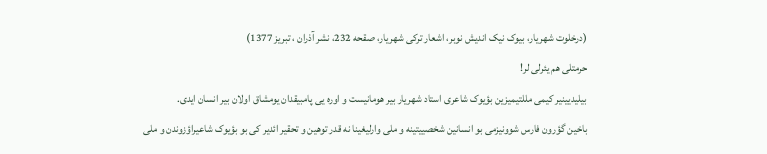(درخلوت شهریار، بیوک نیک اندیش نوبر، اشعار ترکی شهریار، صقحه 232، نشر آذران ، تبریز 1377)
حرمتلی هم یئرلی لر!
بیلیدیینیر کیمی مللتیمیزین بؤیوک شاعری استاد شهریار بیر هومانیست و اوره یی پامبیقدان یومشاق اولان بیر انسان ایدی.
باخین گؤرون فارس شوونیزمی بو انسانین شخصییتینه و ملی وارلیغینا نه قدر توهین و تحقیر ائدیر کی بو بؤیوک شاعیراؤزوندن و ملی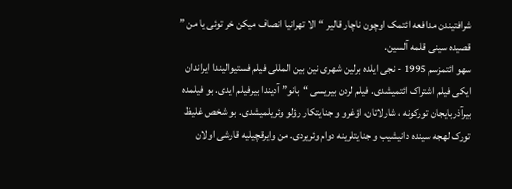شرافتیندن مدافعه ائتمک اوچون ناچار قالیر “الا تهرانیا انصاف میکن خر توئی یا من ” قصیده سینی قلمه آلسین.
سهو ائتمزسم 1995 - نجی ایلده برلین شهری نین بین المللی فیلم فستیوالیندا ایراندان ایکی فیلم اشتراک ائتمیشدی. فیلم لردن بیریسی “بانو” آدیندا بیرفیلم ایدی. بو فیلمده بیرآذربایجان تورکونه ، شارلاتان، اؤغرو و جنایتکار رؤلو وئریلمیشدی. بو شخص غلیظ تورک لهجه سینده دانیشیب و جنایتلرینه دوام وئریردی. من وایرقچیلیه قارشی اولان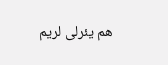هم یئرلی لریم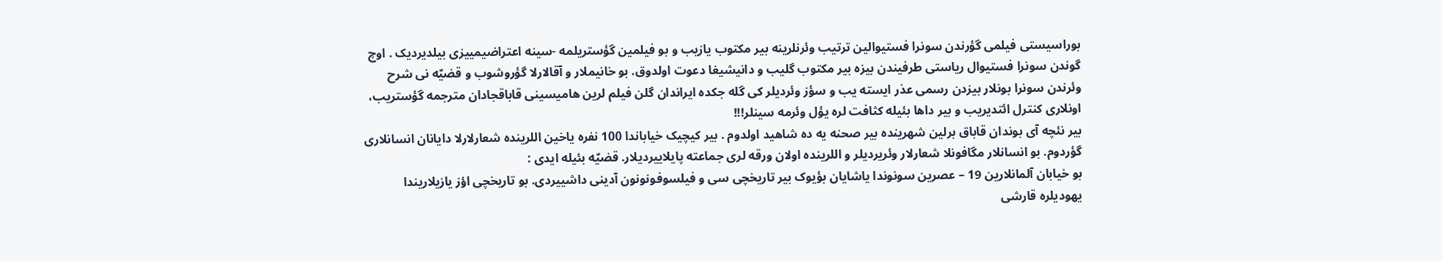بوراسیستی فیلمی گؤرندن سونرا فستیوالین ترتیب وئرنلرینه بیر مکتوب یازیب و بو فیلمین گؤستریلمه -سینه اعتراضیمییزی بیلدیردیک . اوچ گوندن سونرا فستیوال ریاستی طرفیندن بیزه بیر مکتوب گلیب و دانیشیغا دعوت اولدوق. بو خانیملار و آقالارلا گؤروشوب و قضیّه نی شرح وئرندن سونرا بونلار بیزدن رسمی عذر ایسته یب و سؤز وئردیلر کی گله جکده ایراندان گلن فیلم لرین هامیسینی قاباقجادان مترجمه گؤستریب، اونلاری کنترل ائتدیریب و بیر داها بئیله کثافت لره یؤل وئرمه سینلر!!!
بیر نئچه آی بوندان قاباق برلین شهرینده بیر صحنه یه ده شاهید اولدوم . بیر کیچیک خیاباندا 100 نفره یاخین اللرینده شعارلارلا دایانان انسانلاری گؤردوم. بو انسانلار مگافونلا شعارلار وئریردیلر و اللرینده اولان ورقه لری جماعته پایلاییردیلار. قضیّه بئیله ایدی :
بو خیابان آلمانلارین 19 – عصرین سونوندا یاشایان بؤیوک بیر تاریخچی سی و فیلسوفونونون آدینی داشییردی. بو تاریخچی اؤز یازیلاریندا یهودیلره قارشی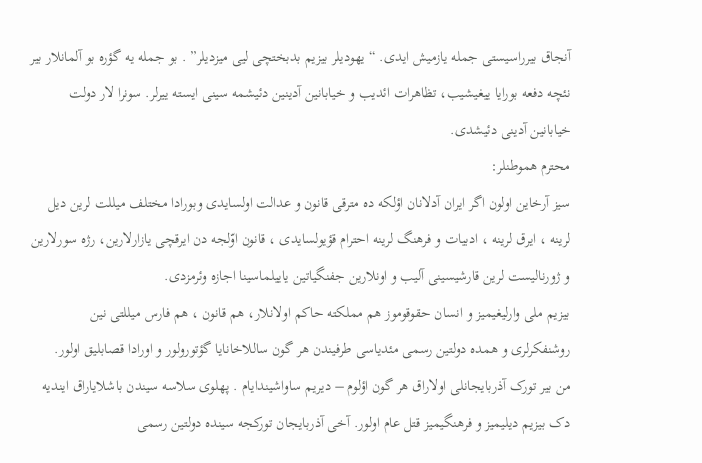آنجاق بیرراسیستی جمله یازمیش ایدی. “یهودیلر بیزیم بدبختچی لیی میزدیلر” . بو جمله یه گؤره بو آلمانلار بیر نئچه دفعه بورایا ییغیشیب، تظاهرات ائدیب و خیابانین آدینین دئیشمه سینی ایسته ییرلر. سونرا لار دولت خیابانین آدینی دئیشدی.
محترم هموطنلر:
سیز آرخاین اولون اگر ایران آدلانان اؤلکه ده مترقی قانون و عدالت اولسایدی وبورادا مختلف میللت لرین دیل لرینه ، ایرق لرینه ، ادبیات و فرهنگ لرینه احترام قؤیولسایدی ، قانون اوّلجه دن ایرقچی یازارلارین، رژه سورلارین و ژورنالیست لرین قارشیسینی آلیب و اونلارین جفنگیاتین یاییلماسینا اجازه وئرمزدی.
بیزیم ملی وارلیغیمیز و انسان حقوقوموز هم مملکته حاکم اولانلار، هم قانون ، هم فارس میللتی نین روشنفکرلری و همده دولتین رسمی مئدیاسی طرفیندن هر گون ساللاخانایا گؤتورولور و اورادا قصابلیق اولور.
من بیر تورک آذربایجانلی اولاراق هر گون اؤلوم – دیریم ساواشیندایام . پهلوی سلاسه سیندن باشلایاراق ایندیه دک بیزیم دیلیمیز و فرهنگیمیز قتل عام اولور. آخی آذربایجان تورکجه سینده دولتین رسمی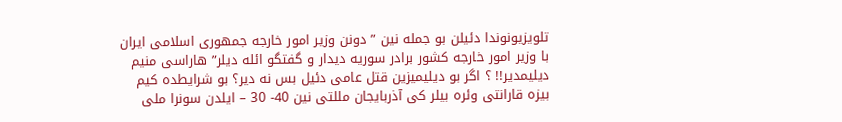تلویزیونوندا دئیلن بو جمله نین ” دونن وزیر امور خارجه جمهوری اسلامی ایران با وزیر امور خارجه کشور برادر سوریه دیدار و گفتگو ائله دیلر” هاراسی منیم دیلیمدیر!! ؟ اگر بو دیلیمیزین قتل عامی دئیل بس نه دیر؟ بو شرایطده کیم بیزه قارانتی وئره بیلر کی آذربایجان مللتی نین 40- 30 – ایلدن سونرا ملی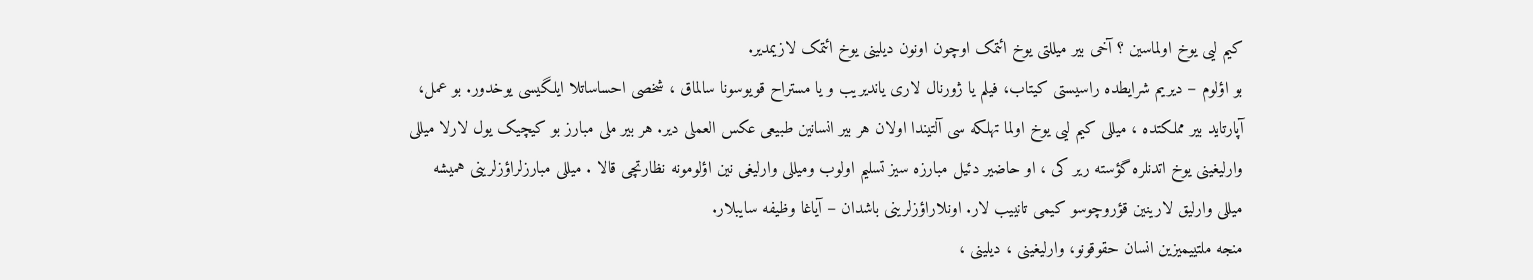کیم لیی یوخ اولماسین ؟ آخی بیر میللتی یوخ ائتمک اوچون اونون دیلینی یوخ ائتمک لازیمدیر.
بو اؤلوم – دیریم شرایطده راسیستی کیتاب، فیلم یا ژورنال لاری یاندیریب و یا مستراح قویوسونا سالماق ، شخصی احساساتلا ایلگیسی یوخدور. بو عمل، آپارتاید بیر مملکتده ، میللی کیم لیی یوخ اولما تهلکه سی آلتیندا اولان هر بیر انسانین طبیعی عکس العملی دیر. هر بیر ملی مبارز بو کیچیک یول لارلا میللی وارلیغینی یوخ اتدنلره گؤسته ریر کی ، او حاضیر دئیل مبارزه سیز تسلیم اولوب ومیللی وارلیغی نین اؤلومونه نظارتچی قالا . میللی مبارزلراؤزلرینی همیشه میللی وارلیق لارینین قؤروچوسو کیمی تانییب لار. اونلاراؤزلرینی باشدان – آیاغا وظیفه سایبلار.
منجه ملتییمیزین انسان حقوقونو، وارلیغینی ، دیلینی ،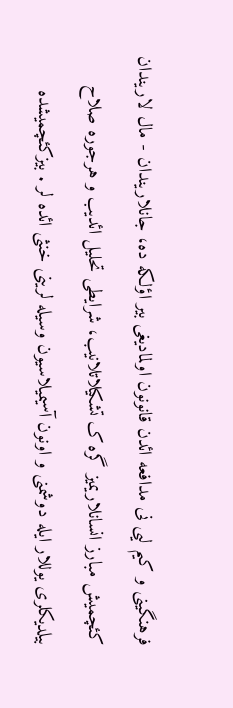فرهنگینی و کیم لیی نی مدافعه ائدن قانونون اولمادیغی بیر اؤلکه ده، جانلاریندان - مال لاریندان کئچمیش مبارز انسانلاریمیز گره ک تشکیلاتلانیب، شرایطی تحلیل ائدیب و هرجوره صلاح بیلدیکلری یوللار ایله دوشمنی و اونون آسیمیلاسیون وسیله لرینی خنثی ائده لر . بیزکئچمیشده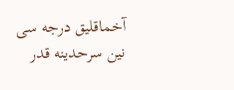آخماقلیق درجه سی نین سرحدینه قدر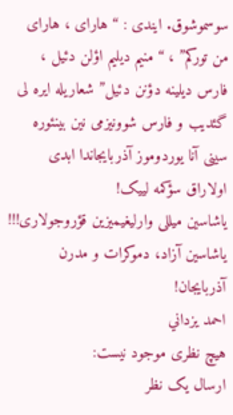سوسموشوق. ایندی : “هارای ، هارای من تورکم” ، “منیم دیلیم اؤلن دئیل ، فارس دیلینه دؤنن دئیل” شعاریله ایره لی گئدیب و فارس شوونیزمی نین بینئوره سینی آنا یوردوموز آذربایجاندا ابدی اولاراق سؤکمه لییک!
یاشاسین میللی وارلیغیمیزین قؤروجولاری!!!
یاشاسین آزاد، دموکرات و مدرن آذربایجان!
احمد يزداني
هیچ نظری موجود نیست:
ارسال یک نظر